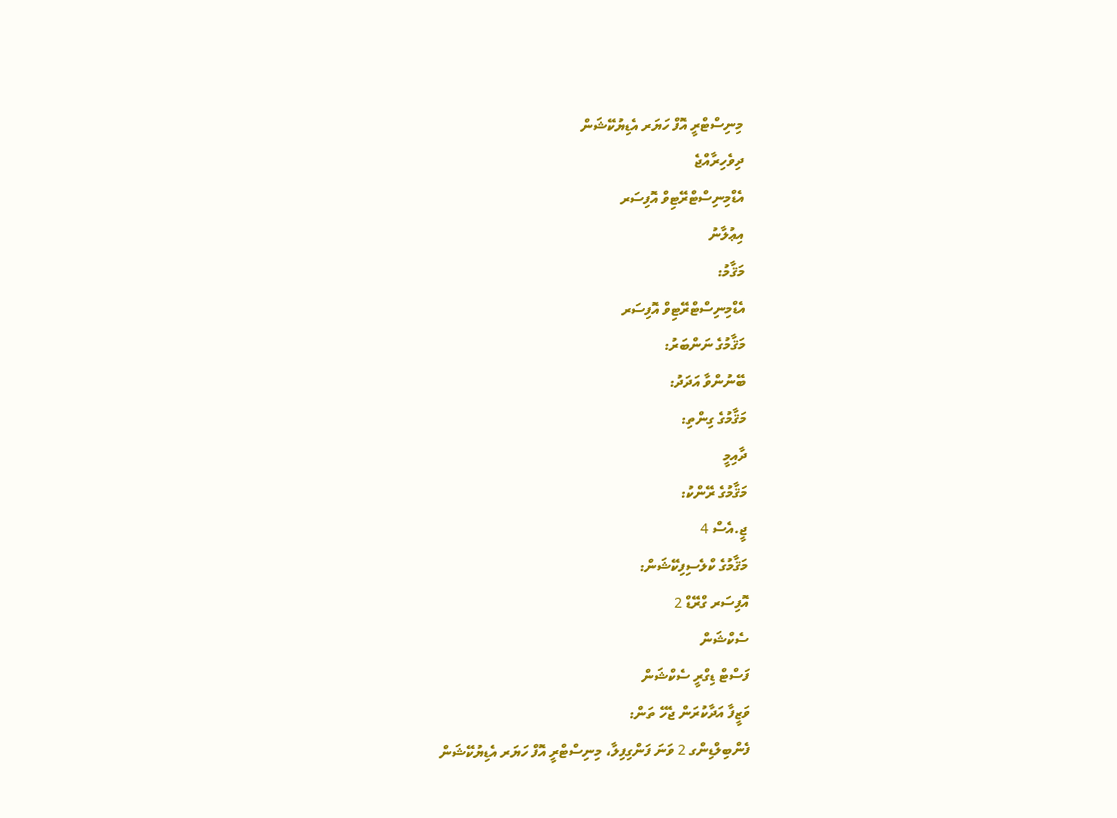މިނިސްޓްރީ އޮފް ހަޔަރ އެޑިޔުކޭޝަން
ދިވެހިރާއްޖެ
އެޑްމިނިސްޓްރޭޓިވް އޮފިސަރ
އިޢުލާނު
މަޤާމު:
އެޑްމިނިސްޓްރޭޓިވް އޮފިސަރ
މަޤާމުގެ ނަންބަރު:
ބޭނުންވާ އަދަދު:
މަޤާމުގެ ގިންތި:
ދާއިމީ
މަޤާމުގެ ރޭންކު:
ޖީ.އެސް 4
މަޤާމުގެ ކްލެސިފިކޭޝަން:
އޮފިސަރ ގްރޭޑް 2
ސެކްޝަން
ފަސްޓް ޑިގްރީ ސެކްޝަން
ވަޒީފާ އަދާކުރަން ޖެހޭ ތަން:
ފެންބިލްޑިންގ 2 ވަނަ ފަންގިފިލާ، މިނިސްޓްރީ އޮފް ހަޔަރ އެޑިޔުކޭޝަން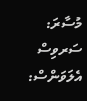މުސާރަ:
ސަރވިސް އެލަވަންސް: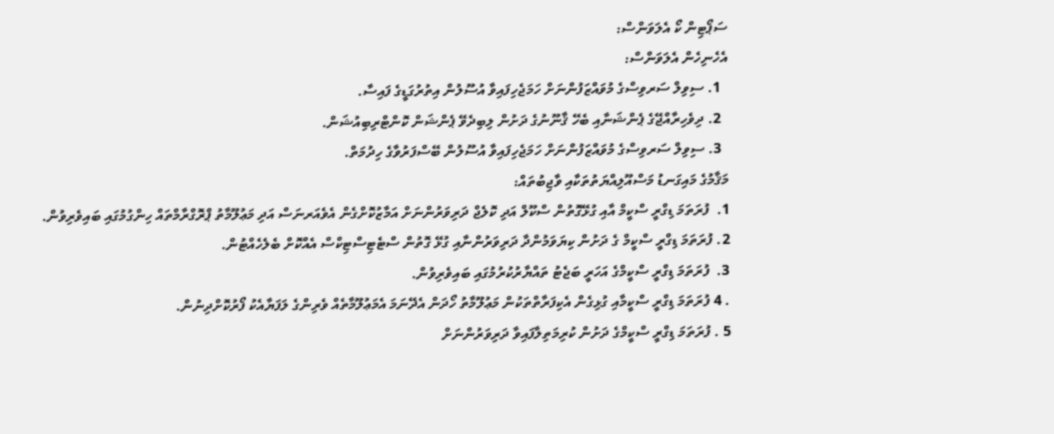ސަޕޯޓިން ކޯ އެލަވަންސް:
އެހެނިހެން އެލަވަންސް:
  1. ސިވިލް ސަރވިސްގެ މުވައްޒަފުންނަށް ހަމަޖެހިފައިވާ އުސޫލުން އިތުރުގަޑީގެ ފައިސާ.
  2. ދިވެހިރާއްޖޭގެ ޕެންޝަނާއި ބެހޭ ޤާނޫނުގެ ދަށުން ލިބިދެވޭ ޕެންޝަން ކޮންޓްރިބިއުޝަން.
  3. ސިވިލް ސަރވިސްގެ މުވައްޒަފުންނަށް ހަމަޖެހިފައިވާ އުސޫލުން ބޭސްފަރުވާގެ ހިދުމަތް.
މަޤާމުގެ މައިގަނޑު މަސްއޫލިއްޔަތުތަކާއި ވާޖިބުތައް:
1.  ފުރަތަމަ ޑިގްރީ ސްކީމް އާއި ގުޅޭގޮތުން ސްކޫލް އަދި ކޮލެޖް ދަރިވަރުންނަށް އަމާޒުކޮށްގެން އެވެއަރނަސް އަދި މަޢުލޫމާތު ޕްރޮގްރާމްތައް ހިންގުމުގައި ބައިވެރިވުން.
2. ފުރަތަމަ ޑިގްރީ ސްކީމް ގެ ދަށުން ކިޔަވަމުންދާ ދަރިވަރުންނާއި ގުޅޭ ގޮތުން ސްޓެޓިސްޓިކްސް އެއްކޮށް ބެލެހެއްޓުން.
3.  ފުރަތަމަ ޑިގްރީ ސްކީމްގެ އަހަރީ ބަޖެޓު ތައްޔާރުކުރުމުގައި ބައިވެރިވުން.
. 4 ފުރަތަމަ ޑިގްރީ ސްކީމާއި ގުޅިގެން އެކިފަރާތްތަކުން މަޢުލޫމާތު ހޯދަން އެދޭނަމަ އެމަޢުލޫމާތެއް ވެރިންގެ ލަފަޔާއެކު ފޯރުކޮށްދިނުން.
5 . ފުރަތަމަ ޑިގްރީ ސްކީމްގެ ދަށުން ކުރިމަތިލާފައިވާ ދަރިވަރުންނަށް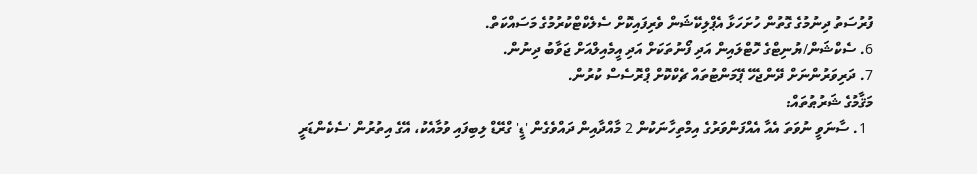ފުރުސަތު ދިނުމުގެ ގޮތުން ހުށަހަޅާ އެޕްލިކޭޝަން ވެރިފައިކޮށް ސެލެކްޓްކުރުމުގެ މަސައްކަތް.
6. ސެކްޝަން/ޔުނިޓްގެ ހޮޓްލައިން އަދި ފޯނުތަކަށް އަދި އީމެއިލްއަށް ޖަވާބު ދިނުން.
7. ދަރިވަރުންނަށް ދޭންޖެހޭ ޕޭމަންޓުތައް ޗެކްކޮށް ޕްރޮސެސް ކުރުން.
މަޤާމުގެ ޝަރުޠުތައް:
  1. ސާނަވީ ނުވަތަ އެއާ އެއްފަންވަރުގެ އިމްތިހާނަކުން 2 މާއްދާއިން ދައްވެގެން 'ޑީ' ގްރޭޑް ލިބިފައި ވުމާއެކު، އޭގެ އިތުރުން 'ސެކެންޑަރީ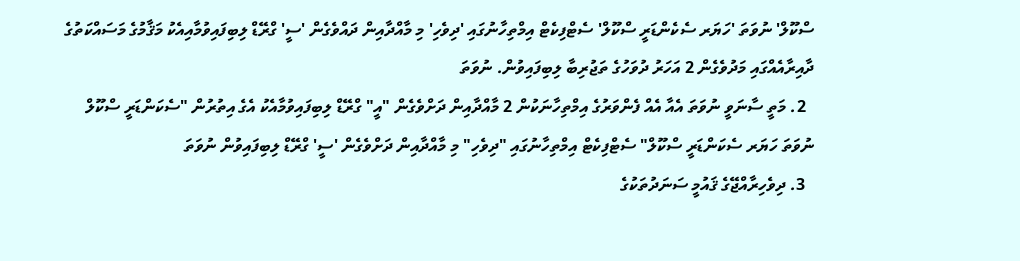ސްކޫލް' ނުވަތަ 'ހަޔަރ ސެކެންޑަރީ ސްކޫލް' ސެޓްފިކެޓް އިމްތިހާނުގައި 'ދިވެހި' މި މާއްދާއިން ދައްވެގެން 'ސީ' ގްރޭޑް ލިބިފައިވުމާއިއެކު މަޤާމުގެ މަސައްކަތުގެ ދާއިރާއެއްގައި މަދުވެގެން 2 އަހަރު ދުވަހުގެ ތަޖުރިބާ ލިބިފައިވުން. ނުވަތަ
  2. މަތީ ސާނަވީ ނުވަތަ އެއާ އެއް ފެންވަރުގެ އިމްތިހާނަކުން 2 މާއްދާއިން ދަށްވެގެން "އީ" ގްރޭޑް ލިބިފައިވުމާއެކު އެގެ އިތުރުން "ސެކަންޑަރީ ސްކޫލް ނުވަތަ ހަޔަރ ސެކަންޑަރީ ސްކޫލް" ސެޓްފިކެޓް އިމްތިހާނުގައި "ދިވެހި" މި މާއްދާއިން ދަށްވެގެން 'ސީ' ގްރޭޑް ލިބިފައިވުން ނުވަތަ
  3. ދިވެހިރާއްޖޭގެ ޤައުމީ ސަނަދުތަކުގެ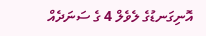އޮނިގަނޑުގެ ލެވެލް 4 ގެ ސަނަދެއް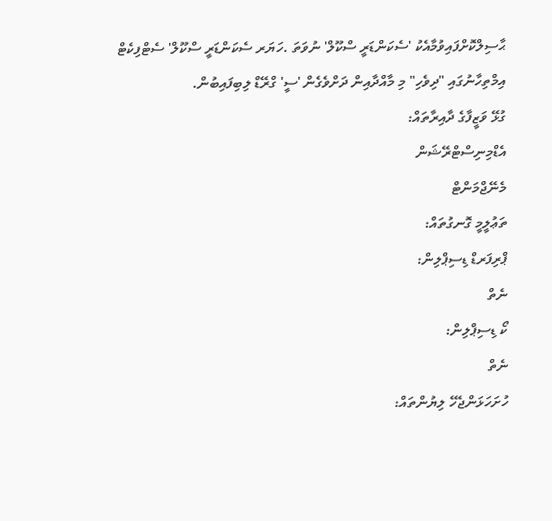ޙާސިލްކޮށްފައިވުމާއެކު 'ސެކަންޑަރީ ސްކޫލް' ނުވަތަ .ހަޔަރ ސެކަންޑަރީ ސްކޫލް' ސެޓްފިކެޓް އިމްތިހާނުގައި "ދިވެހި" މި މާއްދާއިން ދަށްވެގެން 'ސީ' ގްރޭޑް ލިބިފައިބުން.
ގުޅޭ ވަޒީފާގެ ދާއިރާތައް:
އެޑްމިނިސްޓްރޭޝަން
މެނޭޖްމަންޓް
ތަޢުލީމީ ގޮނގުތައް:
ޕްރިފަރޑް ޑިސިޕްލިން:
ނެތް
ކޯ ޑިސިޕްލިން:
ނެތް
ހުށަހަޅަންޖެހޭ ލިޔުންތައް: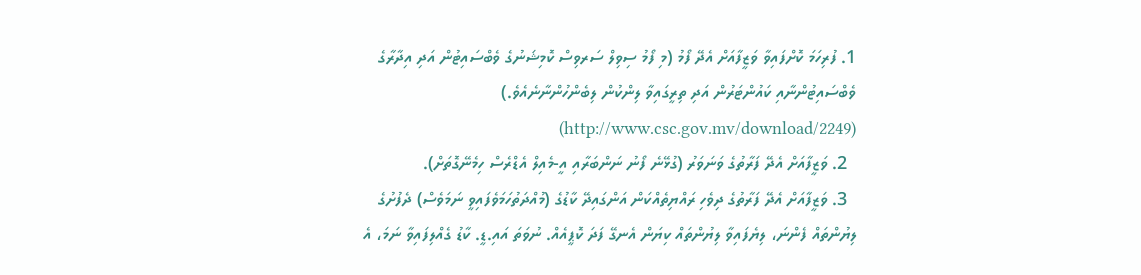1. ފުރިހަމަ ކޮށްފައިވާ ވަޒީފާއަށް އެދޭ ފޯމު (މި ފޯމު ސިވިލް ސަރވިސް ކޮމިޝަނުގެ ވެބްސައިޓުން އަދި އިދާރާގެ ވެބްސައިޓުންނާއި ކައުންޓަރުން އަދި ތިރީގައިވާ ލިންކުން ލިބެންހުންނާނެއެވެ.) (http://www.csc.gov.mv/download/2249)
  2. ވަޒީފާއަށް އެދޭ ފަރާތުގެ ވަނަވަރު (ގުޅޭނެ ފޯނު ނަންބަރާއި އީ-މެއިލް އެޑްރެސް ހިމެނޭގޮތަށް).
  3. ވަޒީފާއަށް އެދޭ ފަރާތުގެ ދިވެހި ރައްޔިތެއްކަން އަންގައިދޭ ކާޑުގެ (މުއްދަތުހަމަވެފައިވީ ނަމަވެސް) ދެފުށުގެ ލިޔުންތައް ފެންނަ، ލިޔެފައިވާ ލިޔުންތައް ކިޔަން އެނގޭ ފަދަ ކޮޕީއެއް. ނުވަތަ އައި.ޑީ. ކާޑު ގެއްލިފައިވާ ނަމަ، އެ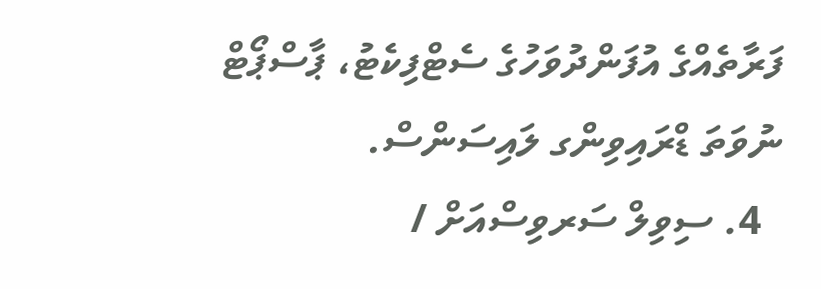ފަރާތެއްގެ އުފަންދުވަހުގެ ސެޓްފިކެޓު، ޕާސްޕޯޓް ނުވަތަ ޑްރައިވިންގ ލައިސަންސް.
  4. ސިވިލް ސަރވިސްއަށް /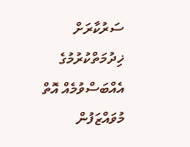ސަރުކާރަށް ޚިދުމަތްކުރުމުގެ އެއްބަސްވުމެއް އޮތް މުވައްޒަފުން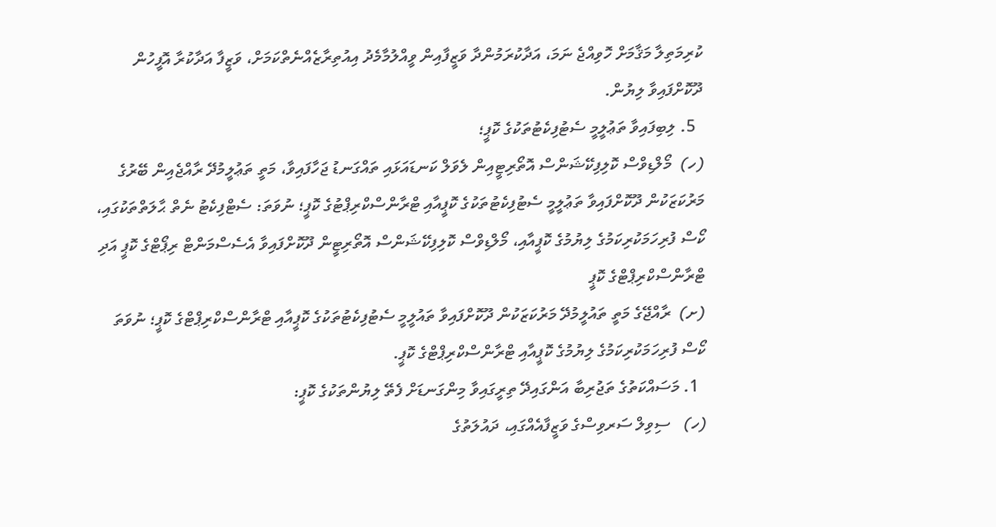ކުރިމަތިލާ މަޤާމަށް ހޮވިއްޖެ ނަމަ، އަދާކުރަމުންދާ ވަޒީފާއިން ވީއްލުމާމެދު އިއުތިރާޒެއްނެތްކަމަށް، ވަޒީފާ އަދާކުރާ އޮފީހުން ދޫކޮށްފައިވާ ލިޔުން.
  5. ލިބިފައިވާ ތަޢުލީމީ ސެޓުފިކެޓުތަކުގެ ކޮޕީ؛
(ހ)  މޯލްޑިވްސް ކޮލިފިކޭޝަންސް އޮތޯރިޓީއިން ލެވަލް ކަނޑައަޅައި ތައްގަނޑު ޖަހާފައިވާ، މަތީ ތަޢުލީމުދޭ ރާއްޖެއިން ބޭރުގެ މަރުކަޒަކުން ދޫކޮށްފައިވާ ތަޢުލީމީ ސެޓުފިކެޓުތަކުގެ ކޮޕީއާއި ޓްރާންސްކްރިޕްޓުގެ ކޮޕީ؛ ނުވަތަ: ސެޓްފިކެޓު ނެތް ޙާލަތްތަކުގައި، ކޯސް ފުރިހަމަކުރިކަމުގެ ލިޔުމުގެ ކޮޕީއާއި، މޯލްޑިވްސް ކޮލިފިކޭޝަންސް އޮތޯރިޓީން ދޫކޮށްފައިވާ އެސެސްމަންޓް ރިޕޯޓްގެ ކޮޕީ އަދި ޓްރާންސްކްރިޕްޓްގެ ކޮޕީ
(ށ)  ރާއްޖޭގެ މަތީ ތައުލީމުދޭ މަރުކަޒަކުން ދޫކޮށްފައިވާ ތައުލީމީ ސެޓުފިކެޓުތަކުގެ ކޮޕީއާއި ޓްރާންސްކްރިޕްޓްގެ ކޮޕީ؛ ނުވަތަ ކޯސް ފުރިހަމަކުރިކަމުގެ ލިޔުމުގެ ކޮޕީއާއި ޓްރާންސްކްރިޕްޓްގެ ކޮޕީ.
  1. މަސައްކަތުގެ ތަޖުރިބާ އަންގައިދޭ ތިރީގައިވާ މިންގަނޑަށް ފެތޭ ލިޔުންތަކުގެ ކޮޕީ:
(ހ)   ސިވިލް ސަރވިސްގެ ވަޒީފާއެއްގައި، ދައުލަތުގެ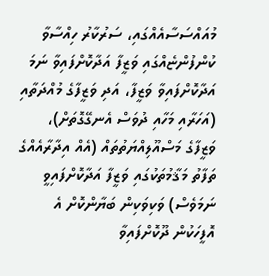މުއައްސަސާއެއްގައި، ސަރުކާރު ހިއްސާވާ ކުންފުންޏެއްގައި ވަޒީފާ އަދާކޮށްފައިވާ ނަމަ އަދާކޮށްފައިވާ ވަޒީފާ، އަދި ވަޒީފާގެ މުއްދަތާއި (އަހަރާއި މަހާއި ދުވަސް އެނގޭގޮތަށް)، ވަޒީފާގެ މަސްއޫލިއްޔަތުތައް (އެއް އިދާރާއެއްގެ ތަފާތު މަޤާމުތަކުގައި ވަޒީފާ އަދާކޮށްފައިވީ ނަމަވެސް) ވަކިވަކިން ބަޔާންކޮށް އެ އޮފީހަކުން ދޫކޮށްފައިވާ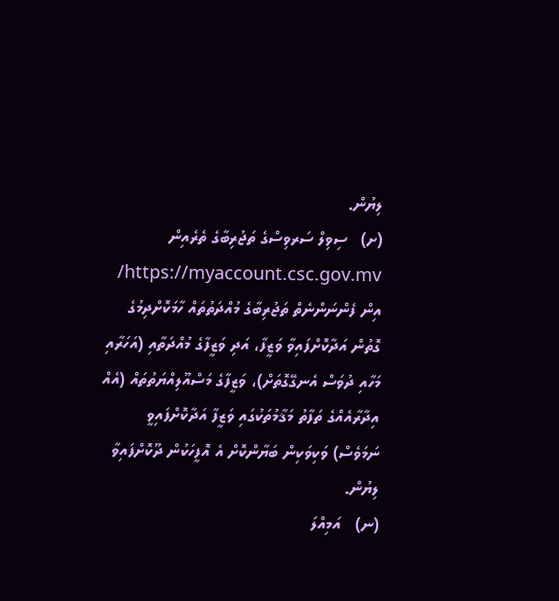ލިޔުން.
(ށ)   ސިވިލް ސަރވިސްގެ ތަޖުރިބާގެ ތެރެއިން https://myaccount.csc.gov.mv/ އިން ފެންނަންނެތް ތަޖުރިބާގެ މުއްދަތުތައް ހާމަކޮށްދިމުގެ ގޮތުން އަދާކޮށްފައިވާ ވަޒީފާ، އަދި ވަޒީފާގެ މުއްދަތާއި (އަހަރާއި މަހާއި ދުވަސް އެނގޭގޮތަށް)، ވަޒީފާގެ މަސްއޫލިއްޔަތުތައް (އެއް އިދާރާއެއްގެ ތަފާތު މަޤާމުތަކުގައި ވަޒީފާ އަދާކޮށްފައިވީ ނަމަވެސް) ވަކިވަކިން ބަޔާންކޮށް އެ އޮފީހަކުން ދޫކޮށްފައިވާ ލިޔުން.
(ނ)   އަމިއްލަ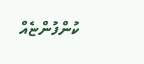ކުންފުންޏެއް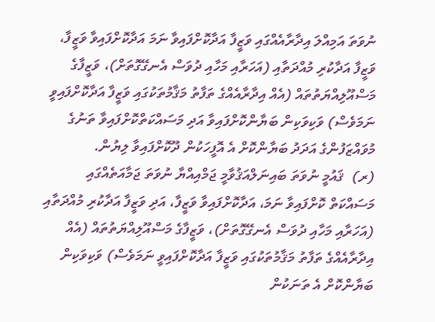ނުވަތަ އަމިއްލަ އިދާރާއެއްގައި ވަޒީފާ އަދާކޮށްފައިވާ ނަމަ އަދާކޮށްފައިވާ ވަޒީފާ، ވަޒީފާ އަދާކުރި މުއްދަތާއި (އަހަރާއި މަހާއި ދުވަސް އެނގޭގޮތަށް)، ވަޒީފާގެ މަސްއޫލިއްޔަތުތައް (އެއް އިދާރާއެއްގެ ތަފާތު މަޤާމުތަކުގައި ވަޒީފާ އަދާކޮށްފައިވީ ނަމަވެސް) ވަކިވަކިން ބަޔާންކޮށްފައިވާ އަދި މަސައްކަތްކޮށްފައިވާ ތަނުގެ މުވައްޒަފުންގެ އަދަދު ބަޔާންކޮށް އެ އޮފީހަކުން ދޫކޮށްފައިވާ ލިޔުން.
(ރ)  ޤައުމީ ނުވަތަ ބައިނަލްއަޤުވާމީ ޖަމްއިއްޔާ ނުވަތަ ޖަމާއަތެއްގައި މަސައްކަތް ކޮށްފައިވާ ނަމަ، އަދާކޮށްފައިވާ ވަޒީފާ، އަދި ވަޒީފާ އަދާކުރި މުއްދަތާއި (އަހަރާއި މަހާއި ދުވަސް އެނގޭގޮތަށް)، ވަޒީފާގެ މަސްއޫލިއްޔަތުތައް (އެއް އިދާރާއެއްގެ ތަފާތު މަޤާމުތަކުގައި ވަޒީފާ އަދާކޮށްފައިވީ ނަމަވެސް) ވަކިވަކިން ބަޔާންކޮށް އެ ތަނަކުން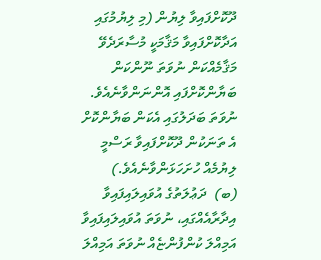ދޫކޮށްފައިވާ ލިޔުން (މި ލިޔުމުގައި އަދާކޮށްފައިވާ މަޤާމަކީ މުސާރަދެވޭ މަޤާމެއްކަން ނުވަތަ ނޫންކަން ބަޔާންކޮށްފައި އޮންނަންވާނެއެވެ. ނުވަތަ ބަދަލުގައި އެކަން ބަޔާންކޮށް އެ ތަނަކުން ދޫކޮށްފައިވާ ރަސްމީ ލިޔުމެއް ހުށަހަޅަންވާނެއެވެ.)
(ބ)  ދަޢުލަތުގެ އުވައިލައިފައިވާ އިދާރާއެއްގައި، ނުވަތަ އުވައިލައިފައިވާ އަމިއްލަ ކުންފުންޏެއް ނުވަތަ އަމިއްލަ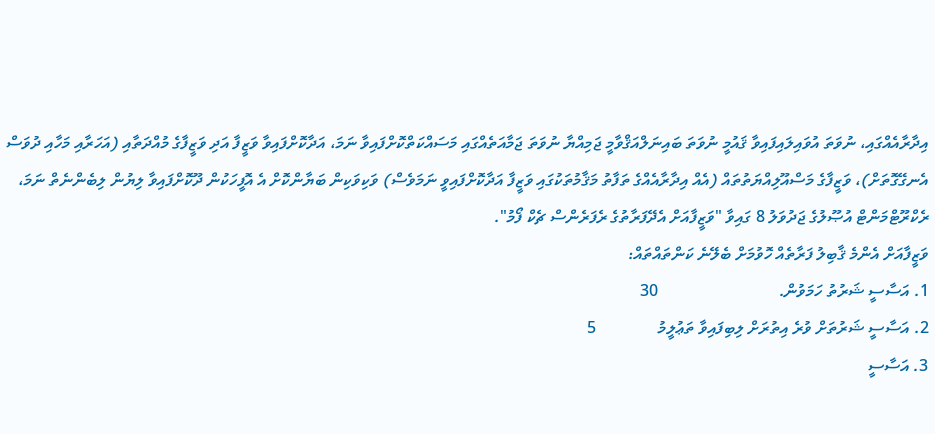އިދާރާއެއްގައި، ނުވަތަ އުވައިލައިފައިވާ ޤައުމީ ނުވަތަ ބައިނަލްއަޤްވާމީ ޖަމިއްޔާ ނުވަތަ ޖަމާއަތެއްގައި މަސައްކަތްކޮށްފައިވާ ނަމަ، އަދާކޮށްފައިވާ ވަޒީފާ އަދި ވަޒީފާގެ މުއްދަތާއި (އަހަރާއި މަހާއި ދުވަސް އެނގޭގޮތަށް)، ވަޒީފާގެ މަސްއޫލިއްޔަތުތައް (އެއް އިދާރާއެއްގެ ތަފާތު މަޤާމުތަކުގައި ވަޒީފާ އަދާކޮށްފައިވީ ނަމަވެސް) ވަކިވަކިން ބަޔާންކޮށް އެ އޮފީހަކުން ދޫކޮށްފައިވާ ލިޔުން ލިބެންނެތް ނަމަ، ރެކްރޫޓްމަންޓް އުޞޫލުގެ ޖަދުވަލު 8 ގައިވާ "ވަޒީފާއަށް އެދޭފަރާތުގެ ރެފަރެންސް ޗެކް ފޯމު".
ވަޒީފާއަށް އެންމެ ޤާބިލު ފަރާތެއް ހޮވުމަށް ބެލޭނެ ކަންތައްތައް:
1. އަސާސީ ޝަރުތު ހަމަވުން.                             30
2. އަސާސީ ޝަރުތަށް ވުރެ އިތުރަށް ލިބިފައިވާ ތަޢުލީމު               5
3. އަސާސީ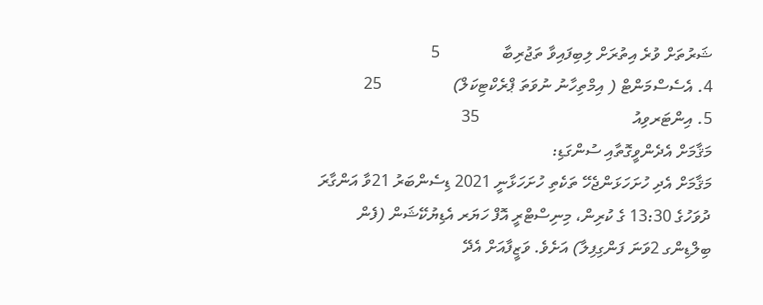ޝަރުތަށް ވުރެ އިތުރަށް ލިބިފައިވާ ތަޖުރިބާ               5
4. އެސެސްމަންޓް ( އިމްތިހާނު ނުވަތަ ޕްރެކްޓިކަލް)                 25
5. އިންޓަރވިއު                                     35
މަޤާމަށް އެދެންވީގޮތާއި ސުންގަޑި:
މަޤާމަށް އެދި ހުށަހަޅަންޖެހޭ ތަކެތި ހުށަހަޅާނީ 2021 ޑިސެންބަރު 21ވާ އަންގާރަ ދުވަހުގެ 13:30 ގެ ކުރިން، މިނިސްޓްރީ އޮފް ހަޔަރ އެޑިޔުކޭޝަން (ފެން ބިލްޑިންގ 2ވަނަ ފަންގިފިލާ) އަށެވެ. ވަޒީފާއަށް އެދޭ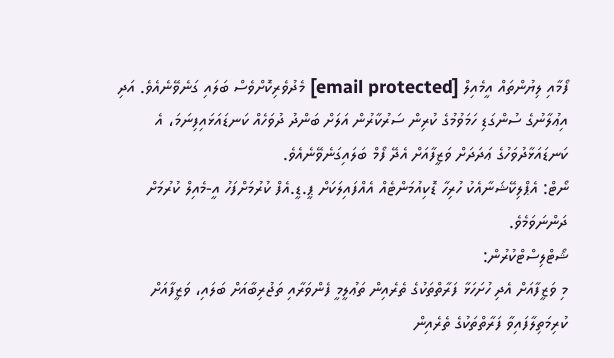ފޯމާއި ލިޔުންތައް އީމެއިލް [email protected] މެދުވެރިކޮށްވެސް ބަލައި ގަނެވޭނެއެވެ. އަދި އިޢުލާނުގެ ސުންގަޑި ހަމަވުމުގެ ކުރިން ސަރުކާރުން އަލަށް ބަންދު ދުވަހެއް ކަނޑައަޅައިފިނަމަ، އެ ކަނޑައަޅާދުވަހުގެ ޢަދަދަށް ވަޒީފާއަށް އެދޭ ފޯމް ބަލައިގަނެވޭނެއެވެ.
ނޯޓް: އެޕްލިކޭޝަނާއެކު ހުރިހާ ޑޮކިއުމަންޓެއް އެއްފައިލަކަށް ޕީ.ޑީ.އެފް ކުރުމަށްފަހު އީ-މެއިލް ކުރުމަށް ދަންނަވަމެވެ.
ޝޯޓްލިސްޓްކުރުން:
މި ވަޒީފާއަށް އެދި ހުށަހަޅާ ފަރާތްތަކުގެ ތެރެއިން ތަޢުލީމީ ފެންވަރާއި ތަޖުރިބާއަށް ބަލައި، ވަޒީފާއަށް ކުރިމަތިލާފައިވާ ފަރާތްތަކުގެ ތެރެއިން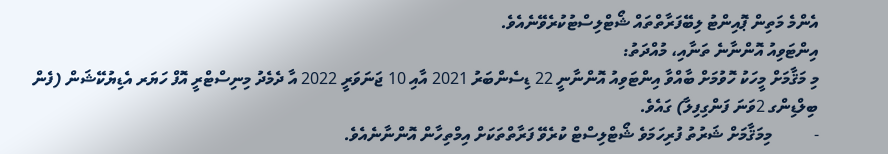އެންމެ މަތިން ޕޮއިންޓު ލިބޭފަރާތްތައް ޝޯޓްލިސްޓުކުރެވޭނެއެވެ.
އިންޓަވިއު އޮންނާނެ ތަނާއި، މުއްދަތު:
މި މަޤާމަށް މީހަކު ހޮވުމަށް ބާއްވާ އިންޓަވިއު އޮންނާނީ 22 ޑިސެންބަރު 2021 އާއި 10 ޖަނަވަރީ 2022 އާ ދެމެދު މިނިސްޓްރީ އޮފް ހަޔަރ އެޑިޔުކޭޝަން (ފެން ބިލްޑިންގ 2ވަނަ ފަންގިފިލާ) ގައެވެ.
-          މިމަޤާމަށް ޝަރުތު ފުރިހަމަވެ ޝޯޓްލިސްޓް ކުރެވޭ ފަރާތްތަކަށް އިމްތިހާން އޮންނާނެއެވެ.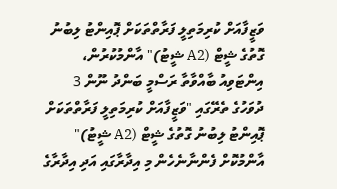ވަޒީފާއަށް ކުރިމަތިލީ ފަރާތްތަކަށް ޕޮއިންޓު ލިބުނު ގޮތުގެ ޝީޓް (A2 ޝީޓު)" އާންމުކުރުން،
އިންޓަވިއު ބާއްވާތާ ރަސްމީ ބަންދު ނޫން 3 ދުވަހުގެ ތެރޭގައި "ވަޒީފާއަށް ކުރިމަތިލީ ފަރާތްތަކަށް ޕޮއިންޓު ލިބުނު ގޮތުގެ ޝީޓް (A2 ޝީޓު)" އާންމުކޮށް ފެންނާނެހެން މި އިދާރާގައި އަދި އިދާރާގެ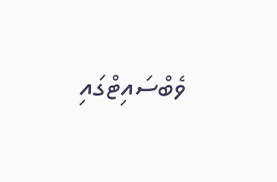ވެބްސައިޓްގައި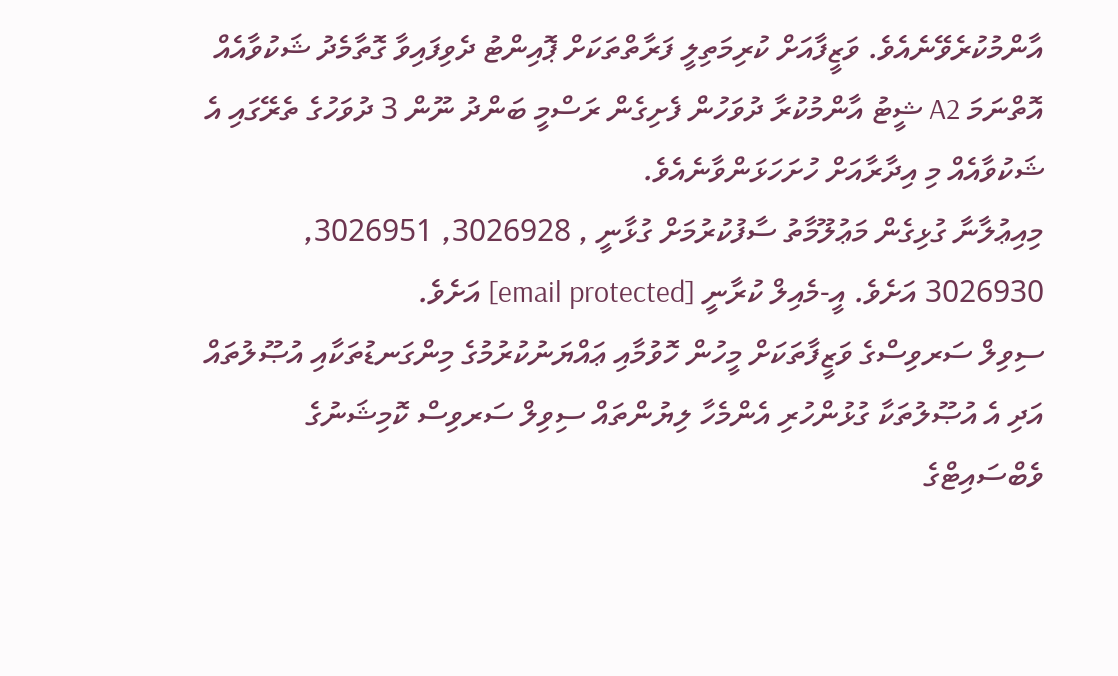އާންމުކުރެވޭނެއެވެ. ވަޒީފާއަށް ކުރިމަތިލީ ފަރާތްތަކަށް ޕޮއިންޓު ދެވިފައިވާ ގޮތާމެދު ޝަކުވާއެއް އޮތްނަމަ A2 ޝީޓު އާންމުކުރާ ދުވަހުން ފެށިގެން ރަސްމީ ބަންދު ނޫން 3 ދުވަހުގެ ތެރޭގައި އެ ޝަކުވާއެއް މި އިދާރާއަށް ހުށަހަޅަންވާނެއެވެ.
މިއިޢުލާނާ ގުޅިގެން މަޢުލޫމާތު ސާފުކުރުމަށް ގުޅާނީ , 3026928, 3026951, 3026930 އަށެވެ. އީ-މެއިލް ކުރާނީ [email protected] އަށެވެ.
ސިވިލް ސަރވިސްގެ ވަޒީފާތަކަށް މީހުން ހޮވުމާއި ޢައްޔަނުކުރުމުގެ މިންގަނޑުތަކާއި އުޞޫލުތައް އަދި އެ އުޞޫލުތަކާ ގުޅުންހުރި އެންމެހާ ލިޔުންތައް ސިވިލް ސަރވިސް ކޮމިޝަނުގެ ވެބްސައިޓްގެ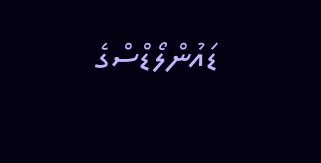ޑައުންލޯޑްސްގެ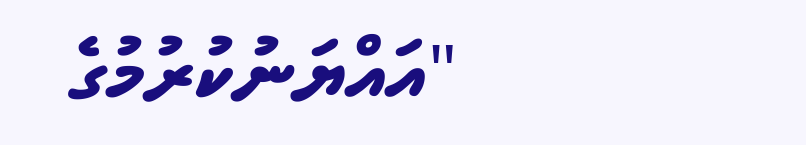"އައްޔަނުކުރުމުގެ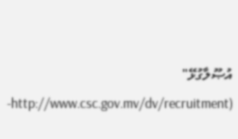އުޞޫލާގުޅޭ" (http://www.csc.gov.mv/dv/recruitment-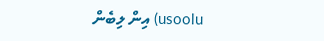usoolu) އިން ލިބެން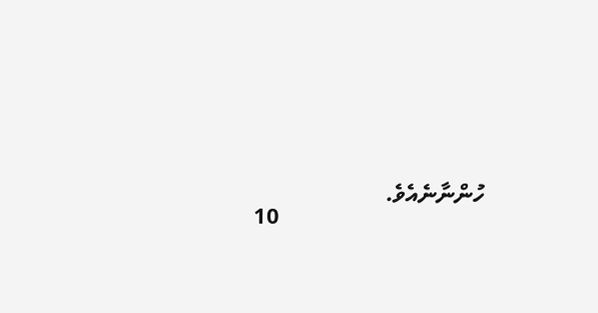ހުންނާނެއެވެ.
                                    10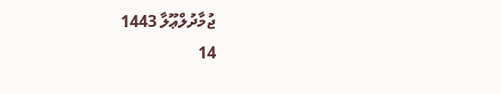ޖުމާދުލްޢޫލާ 1443
14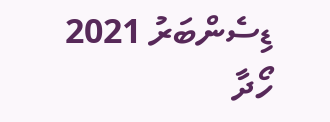ޑިސެންބަރު 2021
ހޯދާ